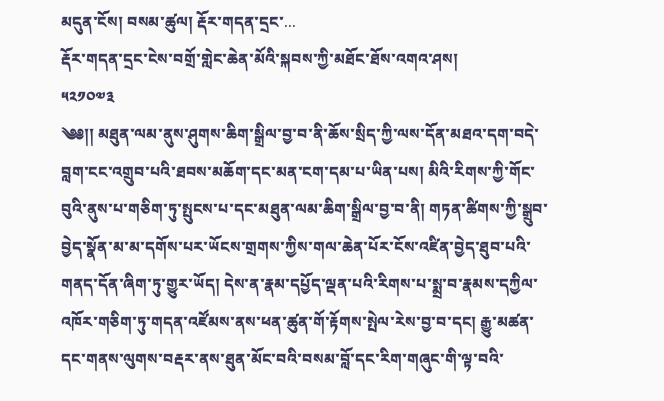མདུན་ངོས། བསམ་ཚུལ། རྡོར་གདན་དྲང་...
རྡོར་གདན་དྲང་ངེས་བགྲོ་གླེང་ཆེན་མོའི་སྐབས་ཀྱི་མཐོང་ཐོས་འགའ་ཤས།
༥༢༡༠༧༣
༄༅།། མཐུན་ལམ་ནུས་ཤུགས་ཆིག་སྒྲིལ་བྱ་བ་ནི་ཆོས་སྲིད་ཀྱི་ལས་དོན་མཐའ་དག་བདེ་བླག་ངང་འགྲུབ་པའི་ཐབས་མཆོག་དང་མན་ངག་དམ་པ་ཡིན་པས། མིའི་རིགས་ཀྱི་གོང་བུའི་ནུས་པ་གཅིག་ཏུ་སྤུངས་པ་དང་མཐུན་ལམ་ཆིག་སྒྲིལ་བྱ་བ་ནི། གཏན་ཚིགས་ཀྱི་སྒྲུབ་བྱེད་སྣོན་མ་མ་དགོས་པར་ཡོངས་གྲགས་ཀྱིས་གལ་ཆེན་པོར་ངོས་འཛིན་བྱེད་ཐུབ་པའི་གནད་དོན་ཞིག་ཏུ་གྱུར་ཡོད། དེས་ན་རྣམ་དཔྱོད་ལྡན་པའི་རིགས་པ་སྨྲ་བ་རྣམས་དཀྱིལ་འཁོར་གཅིག་ཏུ་གདན་འཛོམས་ནས་ཕན་ཚུན་གོ་རྟོགས་སྤེལ་རེས་བྱ་བ་དང། རྒྱུ་མཚན་དང་གནས་ལུགས་བརྡར་ནས་ཐུན་མོང་བའི་བསམ་བློ་དང་རིག་གཞུང་གི་ལྟ་བའི་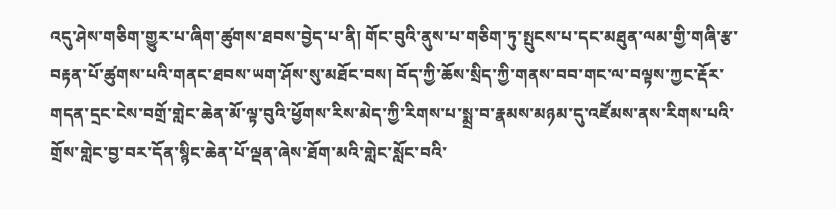འདུ་ཤེས་གཅིག་གྱུར་པ་ཞིག་ཚུགས་ཐབས་བྱེད་པ་ནི། གོང་བུའི་ནུས་པ་གཅིག་ཏུ་སྤུངས་པ་དང་མཐུན་ལམ་གྱི་གཞི་རྩ་བརྟན་པོ་ཚུགས་པའི་གནང་ཐབས་ཡག་ཤོས་སུ་མཐོང་བས། བོད་ཀྱི་ཆོས་སྲིད་ཀྱི་གནས་བབ་གང་ལ་བལྟས་ཀྱང་རྡོར་གདན་དྲང་ངེས་བགྲོ་གླེང་ཆེན་མོ་ལྟ་བུའི་ཕྱོགས་རིས་མེད་ཀྱི་རིགས་པ་སྨྲ་བ་རྣམས་མཉམ་དུ་འཛོམས་ནས་རིགས་པའི་གྲོས་གླེང་བྱ་བར་དོན་སྙིང་ཆེན་པོ་ལྡན་ཞེས་ཐོག་མའི་གླེང་སློང་བའི་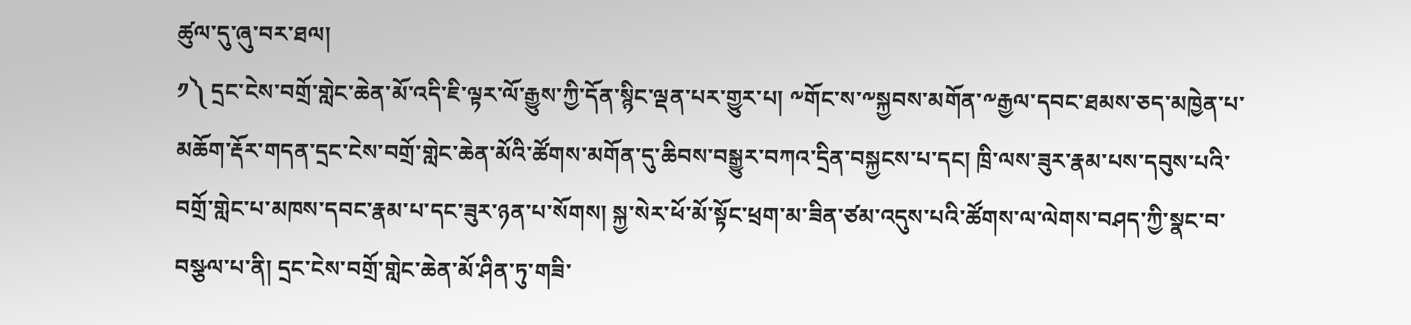ཚུལ་དུ་ཞུ་བར་ཐལ།
༡༽ དྲང་ངེས་བགྲོ་གླེང་ཆེན་མོ་འདི་ཇི་ལྟར་ལོ་རྒྱུས་ཀྱི་དོན་སྙིང་ལྡན་པར་གྱུར་པ། ༸གོང་ས་༸སྐྱབས་མགོན་༸རྒྱལ་དབང་ཐམས་ཅད་མཁྱེན་པ་མཆོག་རྡོར་གདན་དྲང་ངེས་བགྲོ་གླེང་ཆེན་མོའི་ཚོགས་མགོན་དུ་ཆིབས་བསྒྱུར་བཀའ་དྲིན་བསྐྱངས་པ་དང། ཁྲི་ལས་ཟུར་རྣམ་པས་དབུས་པའི་བགྲོ་གླེང་པ་མཁས་དབང་རྣམ་པ་དང་ཟུར་ཉན་པ་སོགས། སྐྱ་སེར་ཕོ་མོ་སྟོང་ཕྲག་མ་ཟིན་ཙམ་འདུས་པའི་ཚོགས་ལ་ལེགས་བཤད་ཀྱི་སྣང་བ་བསྩལ་པ་ནི། དྲང་ངེས་བགྲོ་གླེང་ཆེན་མོ་ཤིན་ཏུ་གཟི་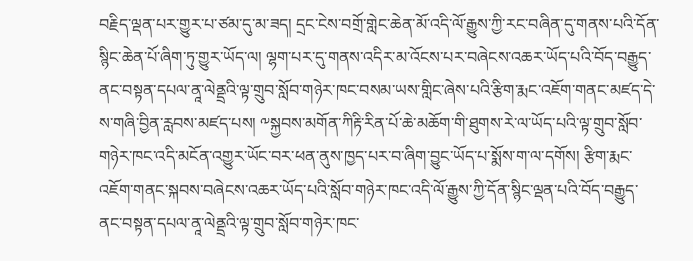བརྗིད་ལྡན་པར་གྱུར་པ་ཙམ་དུ་མ་ཟད། དྲང་ངེས་བགྲོ་གླེང་ཆེན་མོ་འདི་ལོ་རྒྱུས་ཀྱི་རང་བཞིན་དུ་གནས་པའི་དོན་སྙིང་ཆེན་པོ་ཞིག་ཏུ་གྱུར་ཡོད་ལ། ལྷག་པར་དུ་གནས་འདིར་མ་འོངས་པར་བཞེངས་འཆར་ཡོད་པའི་བོད་བརྒྱུད་ནང་བསྟན་དཔལ་ནཱ་ལེནྡྲའི་ལྟ་གྲུབ་སློབ་གཉེར་ཁང་བསམ་ཡས་གླིང་ཞེས་པའི་རྩིག་རྨང་འཇོག་གནང་མཛད་དེ་ས་གཞི་བྱིན་རླབས་མཛད་པས། ༸སྐྱབས་མགོན་ཀིརྟི་རིན་པོ་ཆེ་མཆོག་གི་ཐུགས་རེ་ལ་ཡོད་པའི་ལྟ་གྲུབ་སློབ་གཉེར་ཁང་འདི་མངོན་འགྱུར་ཡོང་བར་ཕན་ནུས་ཁྱད་པར་བ་ཞིག་བྱུང་ཡོད་པ་སྨོས་ག་ལ་དགོས། རྩིག་རྨང་འཇོག་གནང་སྐབས་བཞེངས་འཆར་ཡོད་པའི་སློབ་གཉེར་ཁང་འདི་ལོ་རྒྱུས་ཀྱི་དོན་སྙིང་ལྡན་པའི་བོད་བརྒྱུད་ནང་བསྟན་དཔལ་ནཱ་ལེནྡྲའི་ལྟ་གྲུབ་སློབ་གཉེར་ཁང་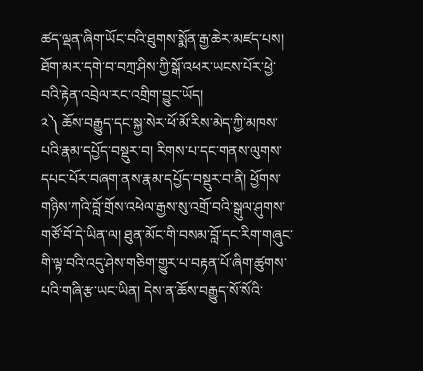ཚད་ལྡན་ཞིག་ཡོང་བའི་ཐུགས་སྨོན་རྒྱ་ཆེར་མཛད་པས། ཐོག་མར་དགེ་བ་བཀྲ་ཤིས་ཀྱི་སྒོ་འཕར་ཡངས་པོར་ཕྱེ་བའི་རྟེན་འབྲེལ་རང་འགྲིག་བྱུང་ཡོད།
༢༽ ཆོས་བརྒྱུད་དང་སྐྱ་སེར་ཕོ་མོ་རིས་མེད་ཀྱི་མཁས་པའི་རྣམ་དཔྱོད་བསྡུར་བ། རིགས་པ་དང་གནས་ལུགས་དཔང་པོར་བཞག་ནས་རྣམ་དཔྱོད་བསྡུར་བ་ནི། ཕྱོགས་གཉིས་ཀའི་བློ་གྲོས་འཕེལ་རྒྱས་སུ་འགྲོ་བའི་སྒུལ་ཤུགས་གཙོ་བོ་དེ་ཡིན་ལ། ཐུན་མོང་གི་བསམ་བློ་དང་རིག་གཞུང་གི་ལྟ་བའི་འདུ་ཤེས་གཅིག་གྱུར་པ་བརྟན་པོ་ཞིག་ཚུགས་པའི་གཞི་རྩ་ཡང་ཡིན། དེས་ན་ཆོས་བརྒྱུད་སོ་སོའི་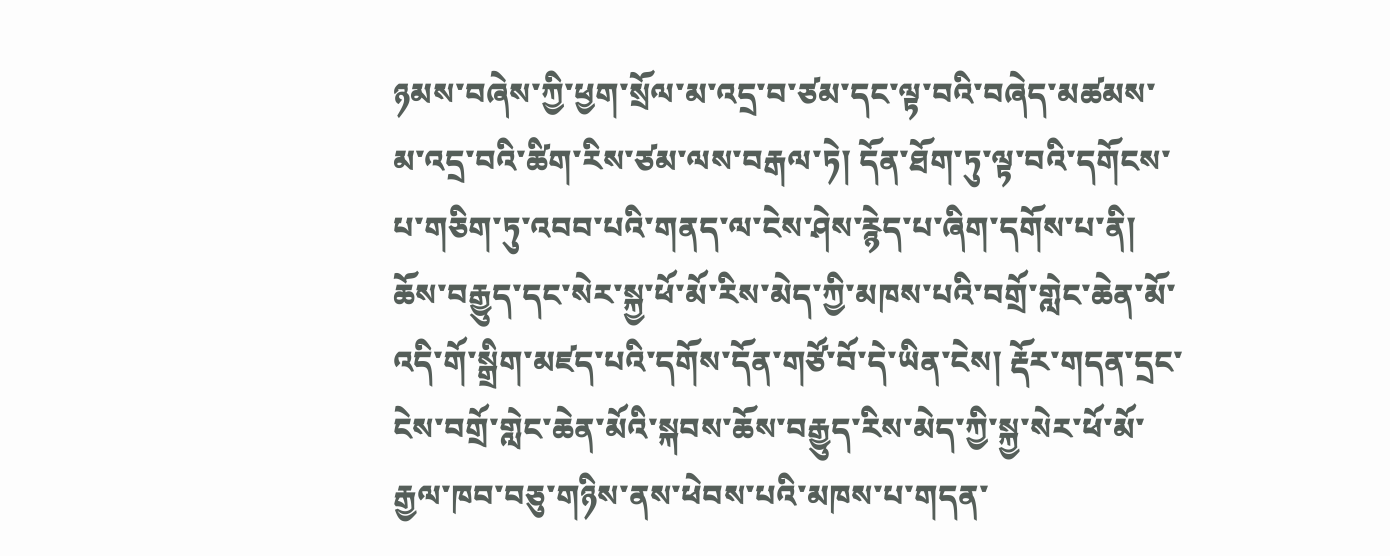ཉམས་བཞེས་ཀྱི་ཕྱག་སྲོལ་མ་འདྲ་བ་ཙམ་དང་ལྟ་བའི་བཞེད་མཚམས་མ་འདྲ་བའི་ཚིག་རིས་ཙམ་ལས་བརྒལ་ཏེ། དོན་ཐོག་ཏུ་ལྟ་བའི་དགོངས་པ་གཅིག་ཏུ་འབབ་པའི་གནད་ལ་ངེས་ཤེས་རྙེད་པ་ཞིག་དགོས་པ་ནི། ཆོས་བརྒྱུད་དང་སེར་སྐྱ་ཕོ་མོ་རིས་མེད་ཀྱི་མཁས་པའི་བགྲོ་གླེང་ཆེན་མོ་འདི་གོ་སྒྲིག་མཛད་པའི་དགོས་དོན་གཙོ་བོ་དེ་ཡིན་ངེས། རྡོར་གདན་དྲང་ངེས་བགྲོ་གླེང་ཆེན་མོའི་སྐབས་ཆོས་བརྒྱུད་རིས་མེད་ཀྱི་སྐྱ་སེར་ཕོ་མོ་རྒྱལ་ཁབ་བཅུ་གཉིས་ནས་ཕེབས་པའི་མཁས་པ་གདན་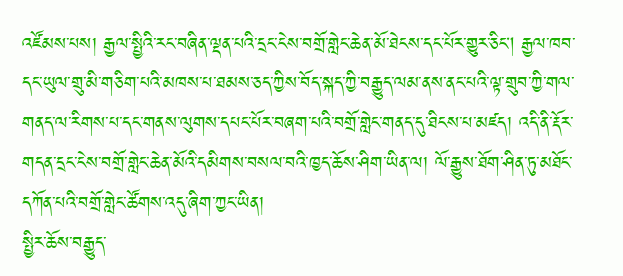འཛོམས་པས། རྒྱལ་སྤྱིའི་རང་བཞིན་ལྡན་པའི་དྲང་ངེས་བགྲོ་གླེང་ཆེན་མོ་ཐེངས་དང་པོར་གྱུར་ཅིང། རྒྱལ་ཁབ་དང་ཡུལ་གྲུ་མི་གཅིག་པའི་མཁས་པ་ཐམས་ཅད་ཀྱིས་བོད་སྐད་ཀྱི་བརྒྱུད་ལམ་ནས་ནང་པའི་ལྟ་གྲུབ་ཀྱི་གལ་གནད་ལ་རིགས་པ་དང་གནས་ལུགས་དཔང་པོར་བཞག་པའི་བགྲོ་གླེང་གནད་དུ་ཐིངས་པ་མཛད། འདི་ནི་རྡོར་གདན་དྲང་ངེས་བགྲོ་གླེང་ཆེན་མོའི་དམིགས་བསལ་བའི་ཁྱད་ཆོས་ཤིག་ཡིན་ལ། ལོ་རྒྱུས་ཐོག་ཤིན་ཏུ་མཐོང་དཀོན་པའི་བགྲོ་གླེང་ཚོགས་འདུ་ཞིག་ཀྱང་ཡིན།
སྤྱིར་ཆོས་བརྒྱུད་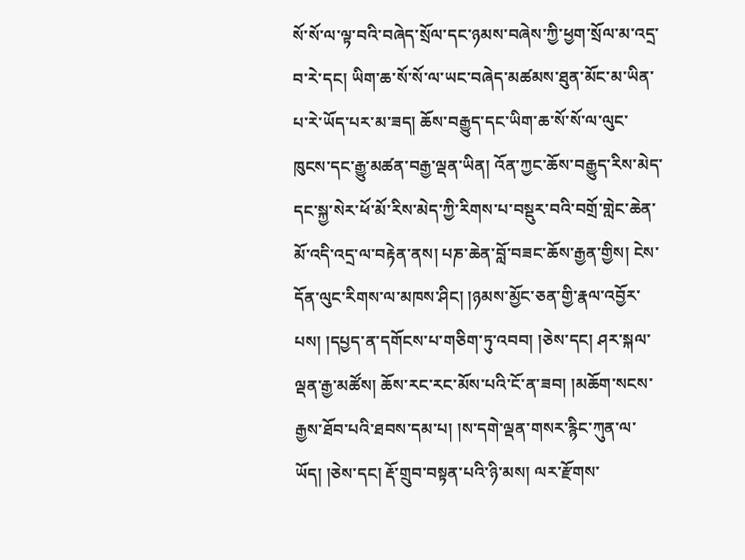སོ་སོ་ལ་ལྟ་བའི་བཞེད་སྲོལ་དང་ཉམས་བཞེས་ཀྱི་ཕྱག་སྲོལ་མ་འདྲ་བ་རེ་དང། ཡིག་ཆ་སོ་སོ་ལ་ཡང་བཞེད་མཚམས་ཐུན་མོང་མ་ཡིན་པ་རེ་ཡོད་པར་མ་ཟད། ཆོས་བརྒྱུད་དང་ཡིག་ཆ་སོ་སོ་ལ་ལུང་ཁུངས་དང་རྒྱུ་མཚན་བརྒྱ་ལྡན་ཡིན། འོན་ཀྱང་ཆོས་བརྒྱུད་རིས་མེད་དང་སྐྱ་སེར་ཕོ་མོ་རིས་མེད་ཀྱི་རིགས་པ་བསྡུར་བའི་བགྲོ་གླེང་ཆེན་མོ་འདི་འདྲ་ལ་བརྟེན་ནས། པཎ་ཆེན་བློ་བཟང་ཆོས་རྒྱན་གྱིས། ངེས་དོན་ལུང་རིགས་ལ་མཁས་ཤིང། །ཉམས་མྱོང་ཅན་གྱི་རྣལ་འབྱོར་པས། །དཔྱད་ན་དགོངས་པ་གཅིག་ཏུ་འབབ། །ཅེས་དང། ཤར་སྐལ་ལྡན་རྒྱ་མཚོས། ཆོས་རང་རང་མོས་པའི་ངོ་ན་ཟབ། །མཆོག་སངས་རྒྱས་ཐོབ་པའི་ཐབས་དམ་པ། །ས་དགེ་ལྡན་གསར་རྙིང་ཀུན་ལ་ཡོད། །ཅེས་དང། རྡོ་གྲུབ་བསྟན་པའི་ཉི་མས། ལར་རྫོགས་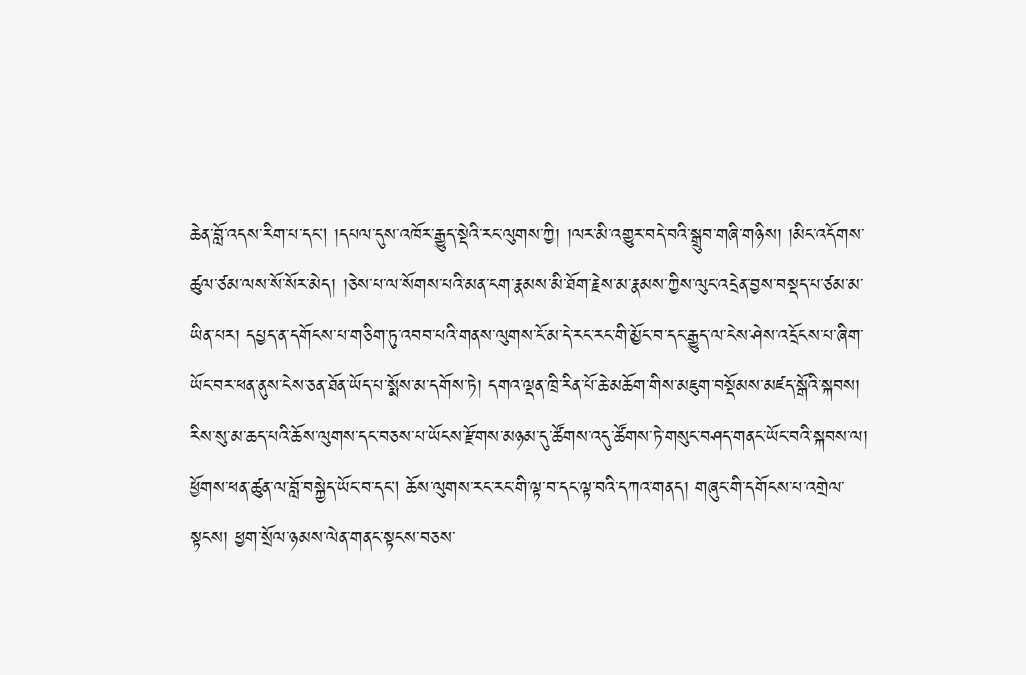ཆེན་བློ་འདས་རིག་པ་དང། །དཔལ་དུས་འཁོར་རྒྱུད་སྡེའི་རང་ལུགས་ཀྱི། །ལར་མི་འགྱུར་བདེ་བའི་སྒྲུབ་གཞི་གཉིས། །མིང་འདོགས་ཚུལ་ཙམ་ལས་སོ་སོར་མེད། །ཅེས་པ་ལ་སོགས་པའི་མན་ངག་རྣམས་མི་ཐོག་རྗེས་མ་རྣམས་ཀྱིས་ལུང་འདྲེན་བྱས་བསྡད་པ་ཙམ་མ་ཡིན་པར། དཔྱད་ན་དགོངས་པ་གཅིག་ཏུ་འབབ་པའི་གནས་ལུགས་ངོ་མ་དེ་རང་རང་གི་མྱོང་བ་དང་རྒྱུད་ལ་ངེས་ཤེས་འདྲོངས་པ་ཞིག་ཡོང་བར་ཕན་ནུས་ངེས་ཅན་ཐོན་ཡོད་པ་སྨོས་མ་དགོས་ཏེ། དགའ་ལྡན་ཁྲི་རིན་པོ་ཆེ་མཆོག་གིས་མཇུག་བསྡོམས་མཛད་སྒོའི་སྐབས། རིས་སུ་མ་ཆད་པའི་ཆོས་ལུགས་དང་བཅས་པ་ཡོངས་རྫོགས་མཉམ་དུ་ཚོགས་འདུ་ཚོགས་ཏེ་གསུང་བཤད་གནང་ཡོང་བའི་སྐབས་ལ། ཕྱོགས་ཕན་ཚུན་ལ་བློ་བསྐྱེད་ཡོང་བ་དང། ཆོས་ལུགས་རང་རང་གི་ལྟ་བ་དང་ལྟ་བའི་དཀའ་གནད། གཞུང་གི་དགོངས་པ་འགྲེལ་སྟངས། ཕྱག་སྲོལ་ཉམས་ལེན་གནང་སྟངས་བཅས་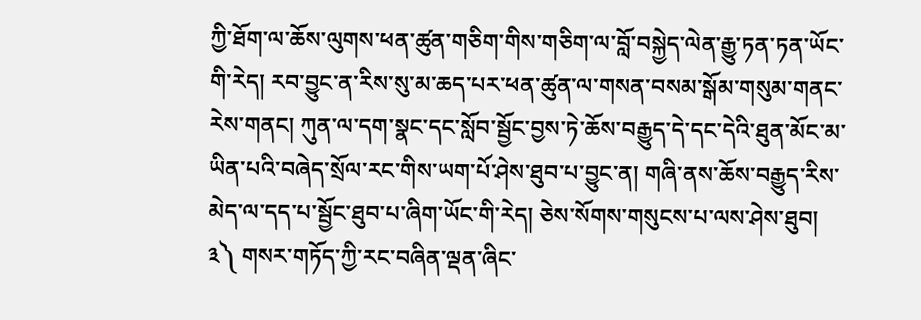ཀྱི་ཐོག་ལ་ཆོས་ལུགས་ཕན་ཚུན་གཅིག་གིས་གཅིག་ལ་བློ་བསྐྱེད་ལེན་རྒྱུ་ཏན་ཏན་ཡོང་གི་རེད། རབ་བྱུང་ན་རིས་སུ་མ་ཆད་པར་ཕན་ཚུན་ལ་གསན་བསམ་སྒོམ་གསུམ་གནང་རེས་གནང། ཀུན་ལ་དག་སྣང་དང་སློབ་སྦྱོང་བྱས་ཏེ་ཆོས་བརྒྱུད་དེ་དང་དེའི་ཐུན་མོང་མ་ཡིན་པའི་བཞེད་སྲོལ་རང་གིས་ཡག་པོ་ཤེས་ཐུབ་པ་བྱུང་ན། གཞི་ནས་ཆོས་བརྒྱུད་རིས་མེད་ལ་དད་པ་སྦྱོང་ཐུབ་པ་ཞིག་ཡོང་གི་རེད། ཅེས་སོགས་གསུངས་པ་ལས་ཤེས་ཐུབ།
༣༽ གསར་གཏོད་ཀྱི་རང་བཞིན་ལྡན་ཞིང་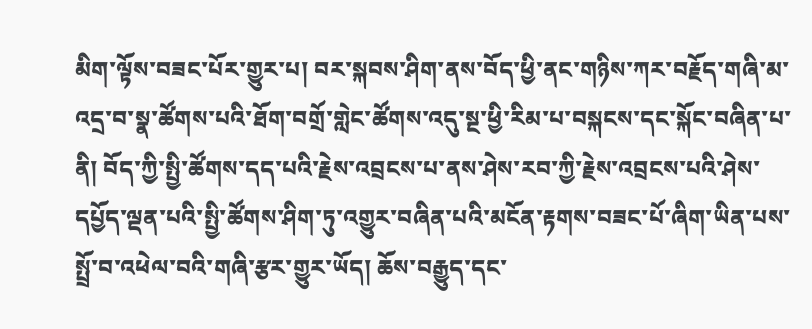མིག་ལྟོས་བཟང་པོར་གྱུར་པ། བར་སྐབས་ཤིག་ནས་བོད་ཕྱི་ནང་གཉིས་ཀར་བརྗོད་གཞི་མ་འདྲ་བ་སྣ་ཚོགས་པའི་ཐོག་བགྲོ་གླེང་ཚོགས་འདུ་སྔ་ཕྱི་རིམ་པ་བསྐངས་དང་སྐོང་བཞིན་པ་ནི། བོད་ཀྱི་སྤྱི་ཚོགས་དད་པའི་རྗེས་འབྲངས་པ་ནས་ཤེས་རབ་ཀྱི་རྗེས་འབྲངས་པའི་ཤེས་དཔྱོད་ལྡན་པའི་སྤྱི་ཚོགས་ཤིག་ཏུ་འགྱུར་བཞིན་པའི་མངོན་རྟགས་བཟང་པོ་ཞིག་ཡིན་པས་སྤྲོ་བ་འཕེལ་བའི་གཞི་རྩར་གྱུར་ཡོད། ཆོས་བརྒྱུད་དང་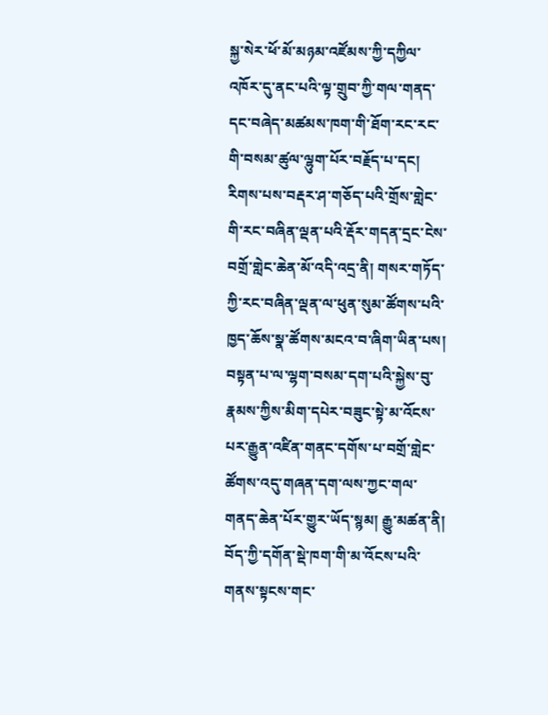སྐྱ་སེར་ཕོ་མོ་མཉམ་འཛོམས་ཀྱི་དཀྱིལ་འཁོར་དུ་ནང་པའི་ལྟ་གྲུབ་ཀྱི་གལ་གནད་དང་བཞེད་མཚམས་ཁག་གི་ཐོག་རང་རང་གི་བསམ་ཚུལ་ལྷུག་པོར་བརྗོད་པ་དང། རིགས་པས་བརྡར་ཤ་གཅོད་པའི་གྲོས་གླེང་གི་རང་བཞིན་ལྡན་པའི་རྡོར་གདན་དྲང་ངེས་བགྲོ་གླེང་ཆེན་མོ་འདི་འདྲ་ནི། གསར་གཏོད་ཀྱི་རང་བཞིན་ལྡན་ལ་ཕུན་སུམ་ཚོགས་པའི་ཁྱད་ཆོས་སྣ་ཚོགས་མངའ་བ་ཞིག་ཡིན་པས། བསྟན་པ་ལ་ལྷག་བསམ་དག་པའི་སྐྱེས་བུ་རྣམས་ཀྱིས་མིག་དཔེར་བཟུང་སྟེ་མ་འོངས་པར་རྒྱུན་འཛིན་གནང་དགོས་པ་བགྲོ་གླེང་ཚོགས་འདུ་གཞན་དག་ལས་ཀྱང་གལ་གནད་ཆེན་པོར་གྱུར་ཡོད་སྙམ། རྒྱུ་མཚན་ནི། བོད་ཀྱི་དགོན་སྡེ་ཁག་གི་མ་འོངས་པའི་གནས་སྟངས་གང་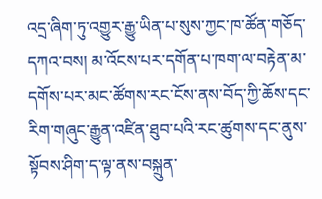འདྲ་ཞིག་ཏུ་འགྱུར་རྒྱུ་ཡིན་པ་སུས་ཀྱང་ཁ་ཚོན་གཅོད་དཀའ་བས། མ་འོངས་པར་དགོན་པ་ཁག་ལ་བརྟེན་མ་དགོས་པར་མང་ཚོགས་རང་ངོས་ནས་བོད་ཀྱི་ཆོས་དང་རིག་གཞུང་རྒྱུན་འཛིན་ཐུབ་པའི་རང་ཚུགས་དང་ནུས་སྟོབས་ཤིག་ད་ལྟ་ནས་བསྐྲུན་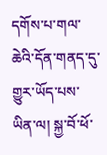དགོས་པ་གལ་ཆེའི་དོན་གནད་དུ་གྱུར་ཡོད་པས་ཡིན་ལ། སྐྱ་བོ་ཕོ་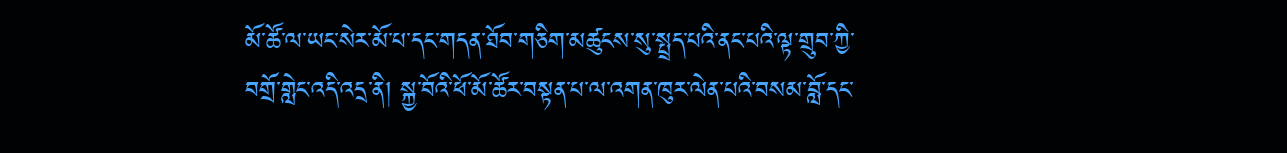མོ་ཚོ་ལ་ཡང་སེར་མོ་པ་དང་གདན་ཐོབ་གཅིག་མཚུངས་སུ་སྤྲད་པའི་ནང་པའི་ལྟ་གྲུབ་ཀྱི་བགྲོ་གླེང་འདི་འདྲ་ནི། སྐྱ་བོའི་ཕོ་མོ་ཚོར་བསྟན་པ་ལ་འགན་ཁུར་ལེན་པའི་བསམ་བློ་དང་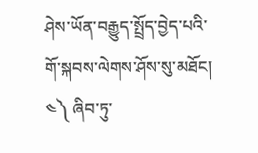ཤེས་ཡོན་བརྒྱུད་སྤྲོད་བྱེད་པའི་གོ་སྐབས་ལེགས་ཤོས་སུ་མཐོང།
༤༽ ཞིབ་ཏུ་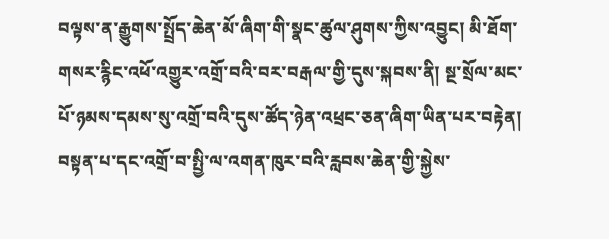བལྟས་ན་རྒྱུགས་སྤྲོད་ཆེན་མོ་ཞིག་གི་སྣང་ཚུལ་ཤུགས་ཀྱིས་འབྱུང། མི་ཐོག་གསར་རྙིང་འཕོ་འགྱུར་འགྲོ་བའི་བར་བརྒལ་གྱི་དུས་སྐབས་ནི། སྔ་སྲོལ་མང་པོ་ཉམས་དམས་སུ་འགྲོ་བའི་དུས་ཚོད་ཉེན་འཕྲང་ཅན་ཞིག་ཡིན་པར་བརྟེན། བསྟན་པ་དང་འགྲོ་བ་སྤྱི་ལ་འགན་ཁུར་བའི་རླབས་ཆེན་གྱི་སྐྱེས་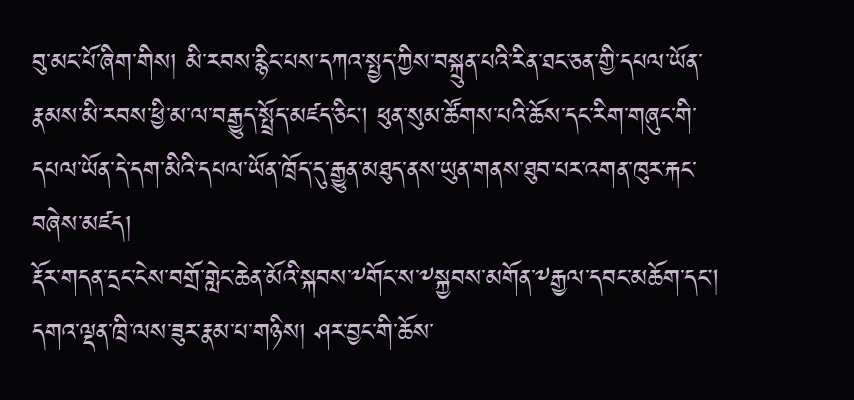བུ་མང་པོ་ཞིག་གིས། མི་རབས་རྙིང་པས་དཀའ་སྤྱད་ཀྱིས་བསྐྲུན་པའི་རིན་ཐང་ཅན་གྱི་དཔལ་ཡོན་རྣམས་མི་རབས་ཕྱི་མ་ལ་བརྒྱུད་སྤྲོད་མཛད་ཅིང། ཕུན་སུམ་ཚོགས་པའི་ཆོས་དང་རིག་གཞུང་གི་དཔལ་ཡོན་དེ་དག་མིའི་དཔལ་ཡོན་ཁྲོད་དུ་རྒྱུན་མཐུད་ནས་ཡུན་གནས་ཐུབ་པར་འགན་ཁུར་རྐང་བཞེས་མཛད།
རྡོར་གདན་དྲང་ངེས་བགྲོ་གླེང་ཆེན་མོའི་སྐབས་༸གོང་ས་༸སྐྱབས་མགོན་༸རྒྱལ་དབང་མཆོག་དང། དགའ་ལྡན་ཁྲི་ལས་ཟུར་རྣམ་པ་གཉིས། ཤར་བྱང་གི་ཆོས་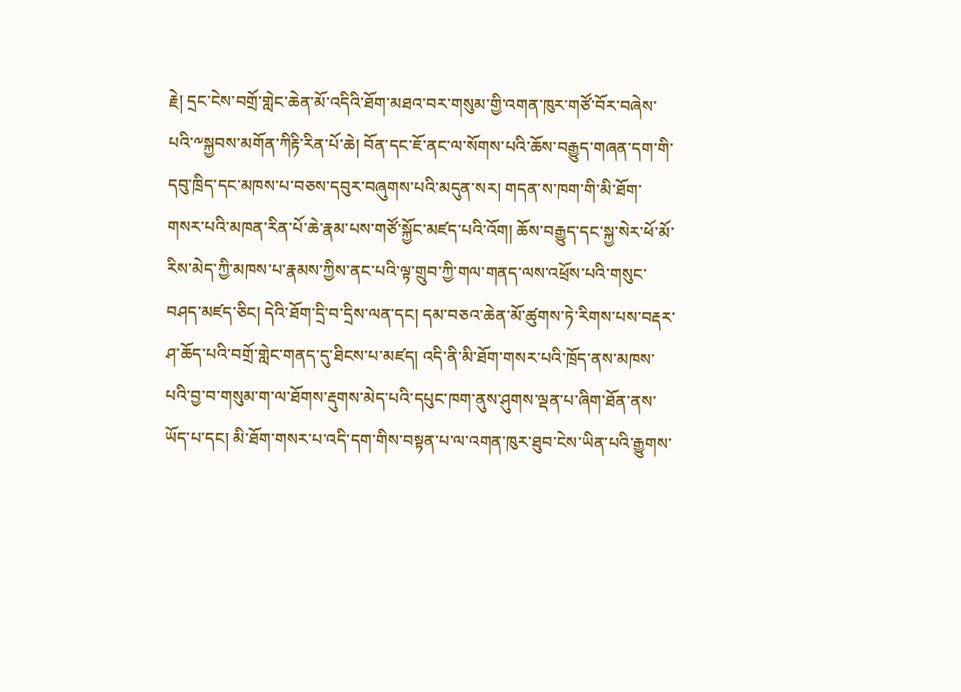རྗེ། དྲང་ངེས་བགྲོ་གླེང་ཆེན་མོ་འདིའི་ཐོག་མཐའ་བར་གསུམ་གྱི་འགན་ཁུར་གཙོ་བོར་བཞེས་པའི་༸སྐྱབས་མགོན་ཀིརྟི་རིན་པོ་ཆེ། བོན་དང་ཇོ་ནང་ལ་སོགས་པའི་ཆོས་བརྒྱུད་གཞན་དག་གི་དབུ་ཁྲིད་དང་མཁས་པ་བཅས་དབུར་བཞུགས་པའི་མདུན་སར། གདན་ས་ཁག་གི་མི་ཐོག་གསར་པའི་མཁན་རིན་པོ་ཆེ་རྣམ་པས་གཙོ་སྐྱོང་མཛད་པའི་འོག། ཆོས་བརྒྱུད་དང་སྐྱ་སེར་ཕོ་མོ་རིས་མེད་ཀྱི་མཁས་པ་རྣམས་ཀྱིས་ནང་པའི་ལྟ་གྲུབ་ཀྱི་གལ་གནད་ལས་འཕྲོས་པའི་གསུང་བཤད་མཛད་ཅིང། དེའི་ཐོག་དྲི་བ་དྲིས་ལན་དང། དམ་བཅའ་ཆེན་མོ་ཚུགས་ཏེ་རིགས་པས་བརྡར་ཤ་ཆོད་པའི་བགྲོ་གླེང་གནད་དུ་ཐིངས་པ་མཛད། འདི་ནི་མི་ཐོག་གསར་པའི་ཁྲོད་ནས་མཁས་པའི་བྱ་བ་གསུམ་ག་ལ་ཐོགས་རྡུགས་མེད་པའི་དཔུང་ཁག་ནུས་ཤུགས་ལྡན་པ་ཞིག་ཐོན་ནས་ཡོད་པ་དང། མི་ཐོག་གསར་པ་འདི་དག་གིས་བསྟན་པ་ལ་འགན་ཁུར་ཐུབ་ངེས་ཡིན་པའི་རྒྱུགས་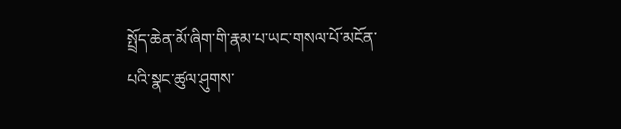སྤྲོད་ཆེན་མོ་ཞིག་གི་རྣམ་པ་ཡང་གསལ་པོ་མངོན་པའི་སྣང་ཚུལ་ཤུགས་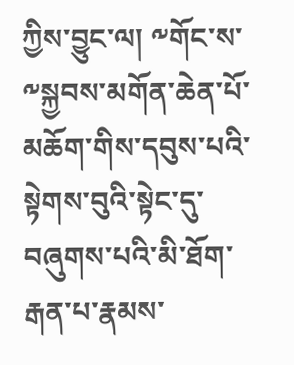ཀྱིས་བྱུང་ལ། ༸གོང་ས་༸སྐྱབས་མགོན་ཆེན་པོ་མཆོག་གིས་དབུས་པའི་སྟེགས་བུའི་སྟེང་དུ་བཞུགས་པའི་མི་ཐོག་རྒན་པ་རྣམས་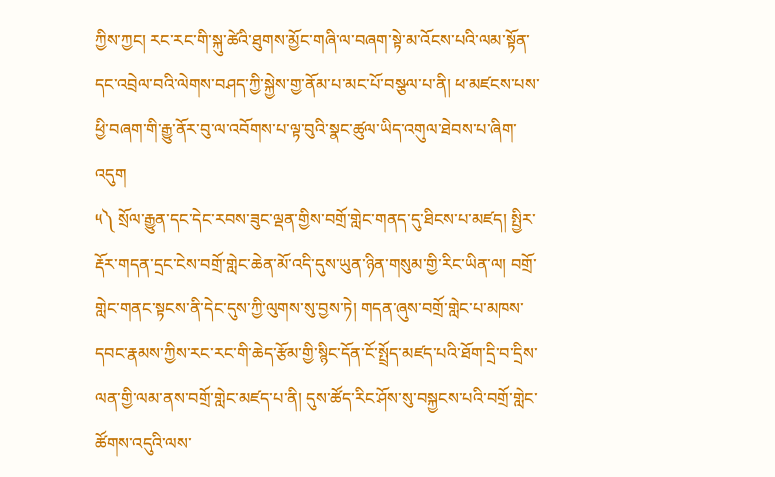ཀྱིས་ཀྱང། རང་རང་གི་སྐུ་ཚེའི་ཐུགས་མྱོང་གཞི་ལ་བཞག་སྟེ་མ་འོངས་པའི་ལམ་སྟོན་དང་འབྲེལ་བའི་ལེགས་བཤད་ཀྱི་སྐྱེས་གྱ་ནོམ་པ་མང་པོ་བསྩལ་པ་ནི། ཕ་མཛངས་པས་ཕྱི་བཞག་གི་རྒྱུ་ནོར་བུ་ལ་འབོགས་པ་ལྟ་བུའི་སྣང་ཚུལ་ཡིད་འགུལ་ཐེབས་པ་ཞིག་འདུག
༥༽ སྲོལ་རྒྱུན་དང་དེང་རབས་ཟུང་ལྡན་གྱིས་བགྲོ་གླེང་གནད་དུ་ཐིངས་པ་མཛད། སྤྱིར་རྡོར་གདན་དྲང་ངེས་བགྲོ་གླེང་ཆེན་མོ་འདི་དུས་ཡུན་ཉིན་གསུམ་གྱི་རིང་ཡིན་ལ། བགྲོ་གླེང་གནང་སྟངས་ནི་དེང་དུས་ཀྱི་ལུགས་སུ་བྱས་ཏེ། གདན་ཞུས་བགྲོ་གླེང་པ་མཁས་དབང་རྣམས་ཀྱིས་རང་རང་གི་ཆེད་རྩོམ་གྱི་སྙིང་དོན་ངོ་སྤྲོད་མཛད་པའི་ཐོག་དྲི་བ་དྲིས་ལན་གྱི་ལམ་ནས་བགྲོ་གླེང་མཛད་པ་ནི། དུས་ཚོད་རིང་ཤོས་སུ་བསྐྱངས་པའི་བགྲོ་གླེང་ཚོགས་འདུའི་ལས་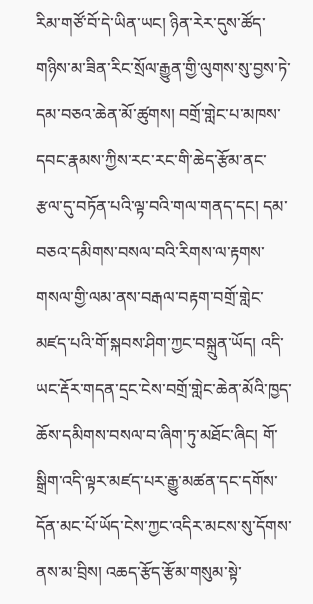རིམ་གཙོ་བོ་དེ་ཡིན་ཡང། ཉིན་རེར་དུས་ཚོད་གཉིས་མ་ཟིན་རིང་སྲོལ་རྒྱུན་གྱི་ལུགས་སུ་བྱས་ཏེ་དམ་བཅའ་ཆེན་མོ་ཚུགས། བགྲོ་གླེང་པ་མཁས་དབང་རྣམས་ཀྱིས་རང་རང་གི་ཆེད་རྩོམ་ནང་རྩལ་དུ་བཏོན་པའི་ལྟ་བའི་གལ་གནད་དང། དམ་བཅའ་དམིགས་བསལ་བའི་རིགས་ལ་རྟགས་གསལ་གྱི་ལམ་ནས་བརྒལ་བརྟག་བགྲོ་གླེང་མཛད་པའི་གོ་སྐབས་ཤིག་ཀྱང་བསྐྲུན་ཡོད། འདི་ཡང་རྡོར་གདན་དྲང་ངེས་བགྲོ་གླེང་ཆེན་མོའི་ཁྱད་ཆོས་དམིགས་བསལ་བ་ཞིག་ཏུ་མཐོང་ཞིང། གོ་སྒྲིག་འདི་ལྟར་མཛད་པར་རྒྱུ་མཚན་དང་དགོས་དོན་མང་པོ་ཡོད་ངེས་ཀྱང་འདིར་མངས་སུ་དོགས་ནས་མ་བྲིས། འཆད་རྩོད་རྩོམ་གསུམ་སྟེ་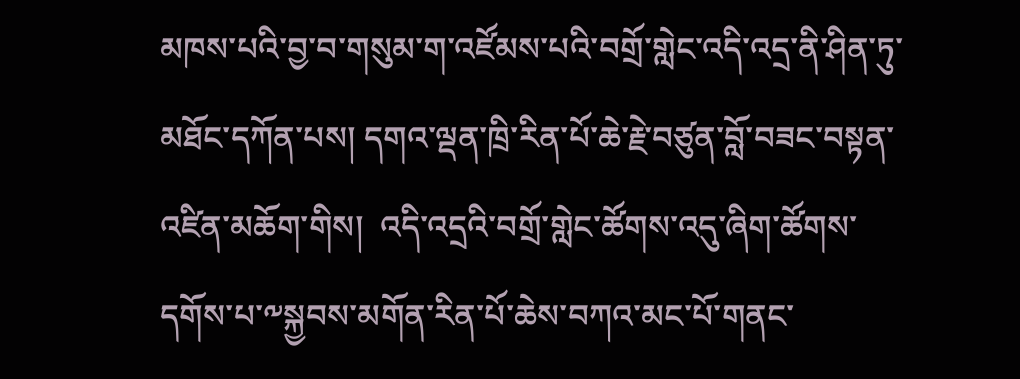མཁས་པའི་བྱ་བ་གསུམ་ག་འཛོམས་པའི་བགྲོ་གླེང་འདི་འདྲ་ནི་ཤིན་ཏུ་མཐོང་དཀོན་པས། དགའ་ལྡན་ཁྲི་རིན་པོ་ཆེ་རྗེ་བཙུན་བློ་བཟང་བསྟན་འཛིན་མཆོག་གིས།  འདི་འདྲའི་བགྲོ་གླེང་ཚོགས་འདུ་ཞིག་ཚོགས་དགོས་པ་༸སྐྱབས་མགོན་རིན་པོ་ཆེས་བཀའ་མང་པོ་གནང་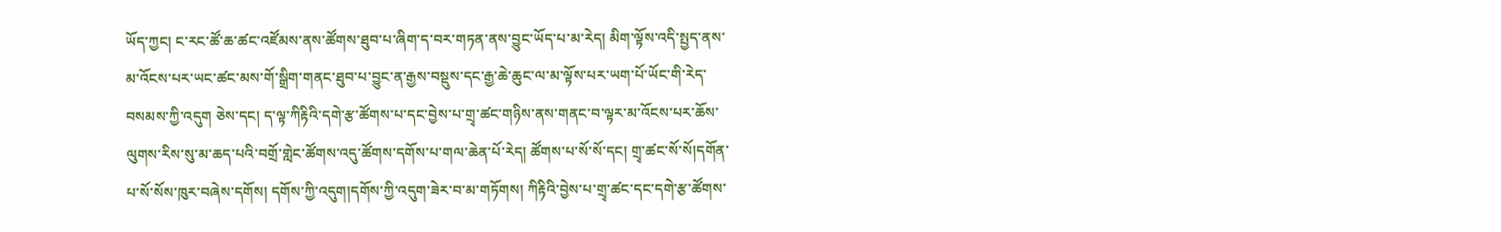ཡོད་ཀྱང། ང་རང་ཚོ་ཆ་ཚང་འཛོམས་ནས་ཚོགས་ཐུབ་པ་ཞིག་ད་བར་གཏན་ནས་བྱུང་ཡོད་པ་མ་རེད། མིག་ལྟོས་འདི་སྤྱད་ནས་མ་འོངས་པར་ཡང་ཚང་མས་གོ་སྒྲིག་གནང་ཐུབ་པ་བྱུང་ན་རྒྱས་བསྡུས་དང་རྒྱ་ཆེ་ཆུང་ལ་མ་ལྟོས་པར་ཡག་པོ་ཡོང་གི་རེད་བསམས་ཀྱི་འདུག ཅེས་དང། ད་ལྟ་ཀིརྟིའི་དགེ་རྩ་ཚོགས་པ་དང་བྱེས་པ་གྲྭ་ཚང་གཉིས་ནས་གནང་བ་ལྟར་མ་འོངས་པར་ཆོས་ལུགས་རིས་སུ་མ་ཆད་པའི་བགྲོ་གླེང་ཚོགས་འདུ་ཚོགས་དགོས་པ་གལ་ཆེན་པོ་རེད། ཚོགས་པ་སོ་སོ་དང། གྲྭ་ཚང་སོ་སོ།དགོན་པ་སོ་སོས་ཁུར་བཞེས་དགོས། དགོས་ཀྱི་འདུག།དགོས་ཀྱི་འདུག་ཟེར་བ་མ་གཏོགས། ཀིརྟིའི་བྱེས་པ་གྲྭ་ཚང་དང་དགེ་རྩ་ཚོགས་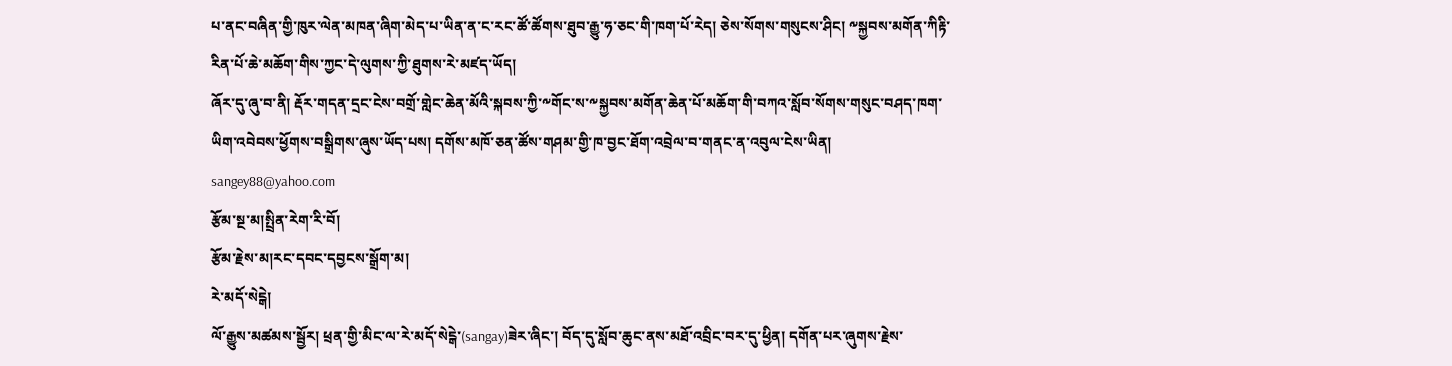པ་ནང་བཞིན་གྱི་ཁུར་ལེན་མཁན་ཞིག་མེད་པ་ཡིན་ན་ང་རང་ཚོ་ཚོགས་ཐུབ་རྒྱུ་ཧ་ཅང་གི་ཁག་པོ་རེད། ཅེས་སོགས་གསུངས་ཤིང། ༸སྐྱབས་མགོན་ཀིརྟི་རིན་པོ་ཆེ་མཆོག་གིས་ཀྱང་དེ་ལུགས་ཀྱི་ཐུགས་རེ་མཛད་ཡོད།
ཞོར་དུ་ཞུ་བ་ནི། རྡོར་གདན་དྲང་ངེས་བགྲོ་གླེང་ཆེན་མོའི་སྐབས་ཀྱི་༸གོང་ས་༸སྐྱབས་མགོན་ཆེན་པོ་མཆོག་གི་བཀའ་སློབ་སོགས་གསུང་བཤད་ཁག་ཡིག་འབེབས་ཕྱོགས་བསྒྲིགས་ཞུས་ཡོད་པས། དགོས་མཁོ་ཅན་ཚོས་གཤམ་གྱི་ཁ་བྱང་ཐོག་འབྲེལ་བ་གནང་ན་འབུལ་ངེས་ཡིན། sangey88@yahoo.com
རྩོམ་སྔ་མ།སྤྲིན་རེག་རི་བོ།
རྩོམ་རྗེས་མ།རང་དབང་དབྱངས་སྒྲོག་མ།
རེ་མདོ་སེངྒེ།
ལོ་རྒྱུས་མཚམས་སྦྱོར། ཕྲན་གྱི་མིང་ལ་རེ་མདོ་སེངྒེ་(sangay)ཟེར་ཞིང་། བོད་དུ་སློབ་ཆུང་ནས་མཐོ་འབྲིང་བར་དུ་ཕྱིན། དགོན་པར་ཞུགས་རྗེས་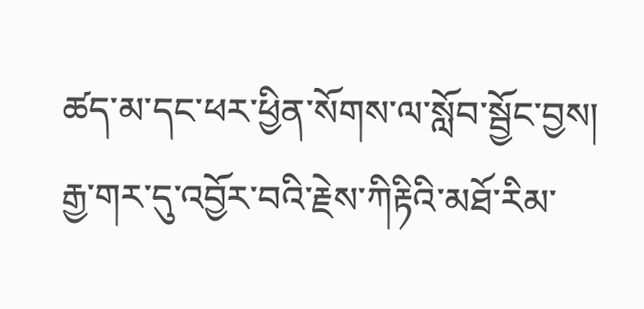ཚད་མ་དང་ཕར་ཕྱིན་སོགས་ལ་སློབ་སྦྱོང་བྱས། རྒྱ་གར་དུ་འབྱོར་བའི་རྗེས་ཀིརྟིའི་མཐོ་རིམ་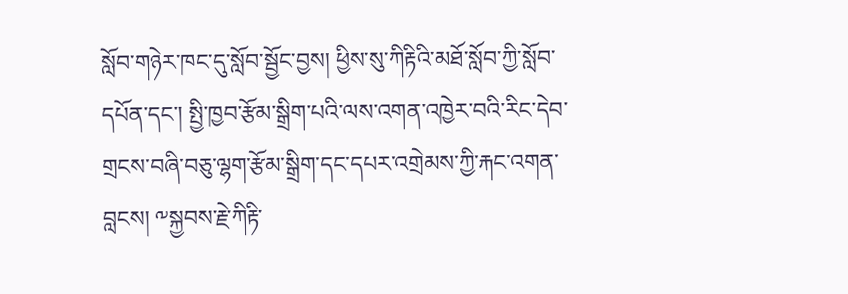སློབ་གཉེར་ཁང་དུ་སློབ་སྦྱོང་བྱས། ཕྱིས་སུ་ཀིརྟིའི་མཐོ་སློབ་ཀྱི་སློབ་དཔོན་དང་། སྤྱི་ཁྱབ་རྩོམ་སྒྲིག་པའི་ལས་འགན་འཁྱེར་བའི་རིང་དེབ་གྲངས་བཞི་བཅུ་ལྷག་རྩོམ་སྒྲིག་དང་དཔར་འགྲེམས་ཀྱི་རྐང་འགན་བླངས། ༸སྐྱབས་རྗེ་ཀིརྟི་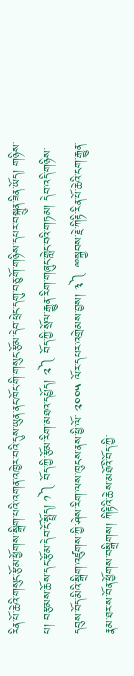རིན་པོ་ཆེའི་གསུང་རྩོམ་ཕྱོགས་སྒྲིག་པའི་འགན་འཁྱེར་བའི་དུས་ཡུན་ནང་ཁོང་གི་གསུང་རྩོམ་དེབ་ཕྲེང་དགུ་བཅུ་གོ་གཉིས་དཔར་བསྐྲུན་ཟིན་ཡོད། གཉིས་པ། བརྩམས་ཆོས་དང་རྩོམ་དེབ་ངོ་སྤྲོད། ༡༽ བོད་ཀྱི་རྩོམ་རིག་མཐའ་དཔྱོད། ༢༽ བོད་ཀྱི་སྲོལ་རྒྱུན་རིག་གཞུང་གླེང་བའི་གཏམ། དེབ་འདི་གཉིས་དབུས་བོད་མིའི་སྒྲིག་འཛུགས་ཀྱི་ཤེས་རིག་ལས་ཁུངས་ནས་ཕྱི་ལོ་ ༢༠༠༥ ལོར་དཔར་འགྲེམས་བྱས། ༣༽ ྋསྐྱབས་རྗེ་ཀིརྟི་རིན་པོ་ཆེའི་ངག་རྒྱུན་རྣམ་ཐར་ས་བོན་ཕྱོགས་བསྒྲིགས། ཀིརྟིའི་ཆེས་མཐོའི་བོད་ཀྱི་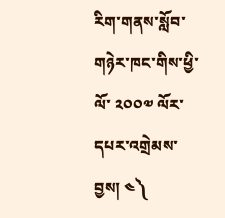རིག་གནས་སློབ་གཉེར་ཁང་གིས་ཕྱི་ལོ་ ༢༠༠༧ ལོར་དཔར་འགྲེམས་བྱས། ༤༽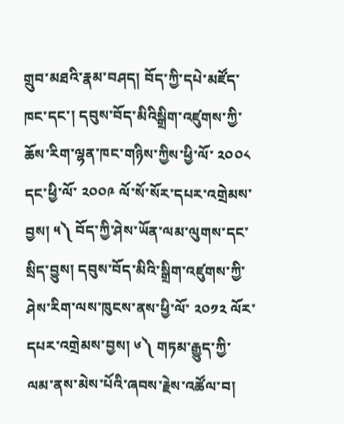གྲུབ་མཐའི་རྣམ་བཤད། བོད་ཀྱི་དཔེ་མཛོད་ཁང་དང་། དབུས་བོད་མིའིསྒྲིག་འཛུགས་ཀྱི་ཆོས་རིག་ལྷན་ཁང་གཉིས་ཀྱིས་ཕྱི་ལོ་ ༢༠༠༨ དང་ཕྱི་ལོ་ ༢༠༠༩ ལོ་སོ་སོར་དཔར་འགྲེམས་བྱས། ༥༽ བོད་ཀྱི་ཤེས་ཡོན་ལམ་ལུགས་དང་སྲིད་བྱུས། དབུས་བོད་མིའི་སྒྲིག་འཛུགས་ཀྱི་ཤེས་རིག་ལས་ཁུངས་ནས་ཕྱི་ལོ་ ༢༠༡༢ ལོར་དཔར་འགྲེམས་བྱས། ༦༽ གཏམ་རྒྱུད་ཀྱི་ལམ་ནས་མེས་པོའི་ཞབས་རྗེས་འཚོལ་བ།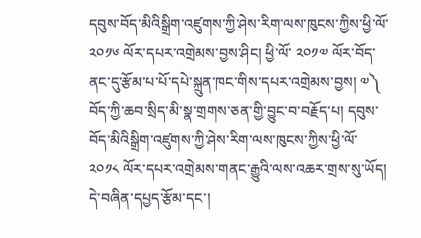དབུས་བོད་མིའིསྒྲིག་འཛུགས་ཀྱི་ཤེས་རིག་ལས་ཁུངས་ཀྱིས་ཕྱི་ལོ་ ༢༠༡༦ ལོར་དཔར་འགྲེམས་བྱས་ཤིང། ཕྱི་ལོ་ ༢༠༡༧ ལོར་བོད་ནང་དུ་རྩོམ་པ་པོ་དཔེ་སྐྲུན་ཁང་གིས་དཔར་འགྲེམས་བྱས། ༧༽ བོད་ཀྱི་ཆབ་སྲིད་མི་སྣ་གྲགས་ཅན་གྱི་བྱུང་བ་བརྗོད་པ། དབུས་བོད་མིའིསྒྲིག་འཛུགས་ཀྱི་ཤེས་རིག་ལས་ཁུངས་ཀྱིས་ཕྱི་ལོ་ ༢༠༡༨ ལོར་དཔར་འགྲེམས་གནང་རྒྱུའི་ལས་འཆར་གྲས་སུ་ཡོད། དེ་བཞིན་དཔྱད་རྩོམ་དང་།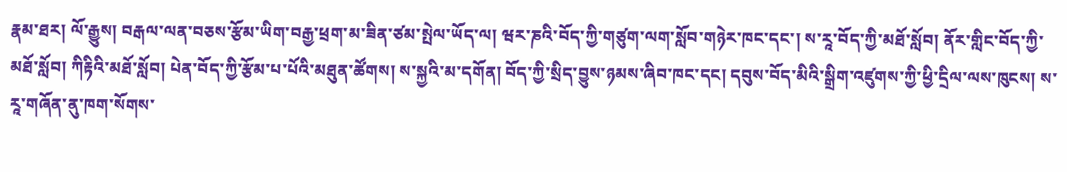རྣམ་ཐར། ལོ་རྒྱུས། བརྒལ་ལན་བཅས་རྩོམ་ཡིག་བརྒྱ་ཕྲག་མ་ཟིན་ཙམ་སྤེལ་ཡོད་ལ། ཝར་ཎའི་བོད་ཀྱི་གཙུག་ལག་སློབ་གཉེར་ཁང་དང་། ས་རཱ་བོད་ཀྱི་མཐོ་སློབ། ནོར་གླིང་བོད་ཀྱི་མཐོ་སློབ། ཀིརྟིའི་མཐོ་སློབ། པེན་བོད་ཀྱི་རྩོམ་པ་པོའི་མཐུན་ཚོགས། ས་སྐྱའི་མ་དགོན། བོད་ཀྱི་སྲིད་བྱུས་ཉམས་ཞིབ་ཁང་དང། དབུས་བོད་མིའི་སྒྲིག་འཛུགས་ཀྱི་ཕྱི་དྲིལ་ལས་ཁུངས། ས་རཱ་གཞོན་ནུ་ཁག་སོགས་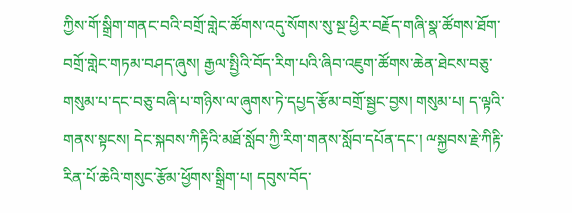ཀྱིས་གོ་སྒྲིག་གནང་བའི་བགྲོ་གླེང་ཚོགས་འདུ་སོགས་སུ་སྔ་ཕྱིར་བརྗོད་གཞི་སྣ་ཚོགས་ཐོག་བགྲོ་གླེང་གཏམ་བཤད་ཞུས། རྒྱལ་སྤྱིའི་བོད་རིག་པའི་ཞིབ་འཇུག་ཚོགས་ཆེན་ཐེངས་བཅུ་གསུམ་པ་དང་བཅུ་བཞི་པ་གཉིས་ལ་ཞུགས་ཏེ་དཔྱད་རྩོམ་བགྲོ་སྦྱང་བྱས། གསུམ་པ། ད་ལྟའི་གནས་སྟངས། དེང་སྐབས་ཀིརྟིའི་མཐོ་སློབ་ཀྱི་རིག་གནས་སློབ་དཔོན་དང་། ྋསྐྱབས་རྗེ་ཀིརྟི་རིན་པོ་ཆེའི་གསུང་རྩོམ་ཕྱོགས་སྒྲིག་པ། དབུས་བོད་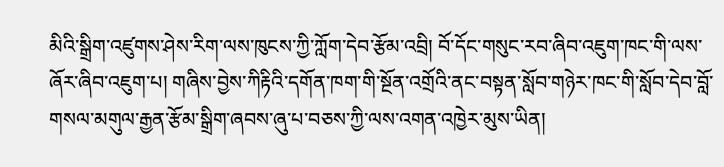མིའི་སྒྲིག་འཛུགས་ཤེས་རིག་ལས་ཁུངས་ཀྱི་ཀློག་དེབ་རྩོམ་འབྲི། བོ་དོང་གསུང་རབ་ཞིབ་འཇུག་ཁང་གི་ལས་ཞོར་ཞིབ་འཇུག་པ། གཞིས་བྱེས་ཀིརྟིའི་དགོན་ཁག་གི་སྔོན་འགྲོའི་ནང་བསྟན་སློབ་གཉེར་ཁང་གི་སློབ་དེབ་བློ་གསལ་མགུལ་རྒྱན་རྩོམ་སྒྲིག་ཞབས་ཞུ་པ་བཅས་ཀྱི་ལས་འགན་འཁྱེར་མུས་ཡིན།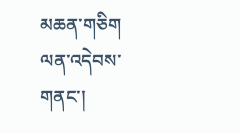མཆན་གཅིག
ལན་འདེབས་གནང་།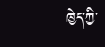ཁྱེད་ཀྱི་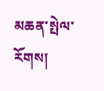མཆན་སྤེལ་རོགས།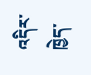འདིར་ཁྱེད་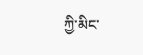ཀྱི་མིང་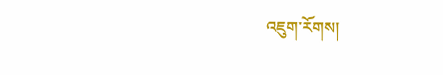འཇུག་རོགས།